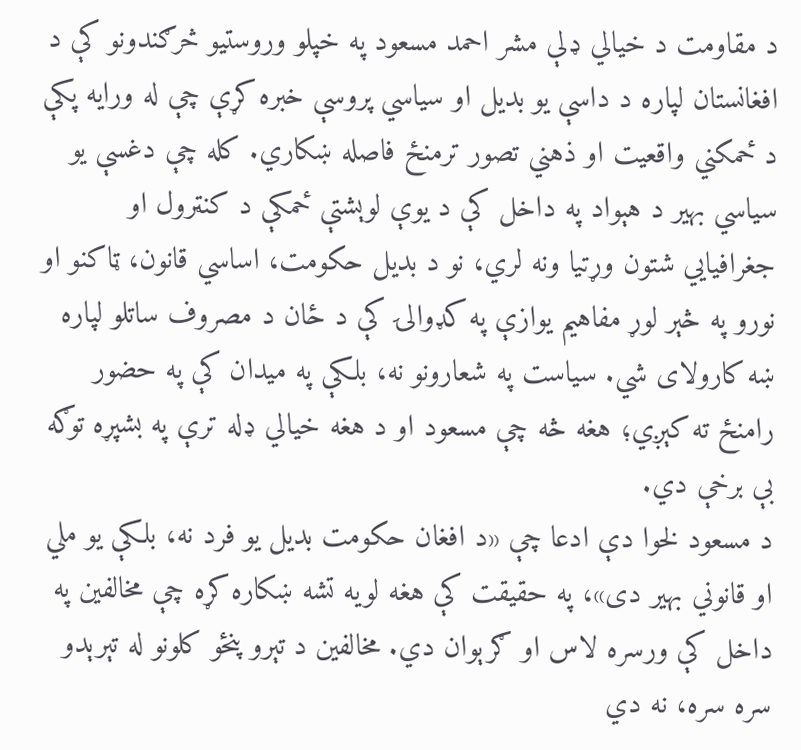د مقاومت د خیالي ډلې مشر احمد مسعود په خپلو وروستیو څرګندونو کې د افغانستان لپاره د داسې یو بدیل او سیاسي پروسې خبره کړې چې له ورایه پکې د ځمکني واقعیت او ذهني تصور ترمنځ فاصله ښکاري. کله چې دغسې یو سیاسي بهیر د هېواد په داخل کې د یوې لوېشتې ځمکې د کنټرول او جغرافیایي شتون وړتیا ونه لري، نو د بدیل حکومت، اساسي قانون، ټاکنو او نورو په څېر لوړ مفاهیم یوازې په کډوالۍ کې د ځان د مصروف ساتلو لپاره ښه کارولای شي. سیاست په شعارونو نه، بلکې په میدان کې په حضور رامنځ ته کېږي؛ هغه څه چې مسعود او د هغه خیالي ډله ترې په بشپړه توګه بې برخې دي.
د مسعود لخوا دې ادعا چې «د افغان حکومت بدیل یو فرد نه، بلکې یو ملي او قانوني بهیر دی»، په حقیقت کې هغه لویه تشه ښکاره کړه چې مخالفین په داخل کې ورسره لاس او ګرېوان دي. مخالفین د تېرو پنځو کلونو له تېرېدو سره سره، نه دي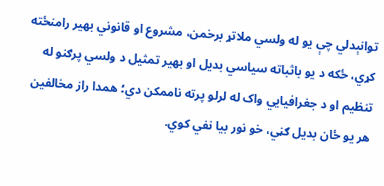توانېدلي چې یو له ولسي ملاتړ برخمن، مشروع او قانوني بهیر رامنځته کړي، ځکه د یو باثباته سیاسي بدیل او بهیر تمثیل د ولسي پرګنو له تنظیم او د جغرافیایي واک له لرلو پرته ناممکن دي؛ همدا راز مخالفین هر یو ځان بدیل ګڼي، خو نور بیا نفي کوي.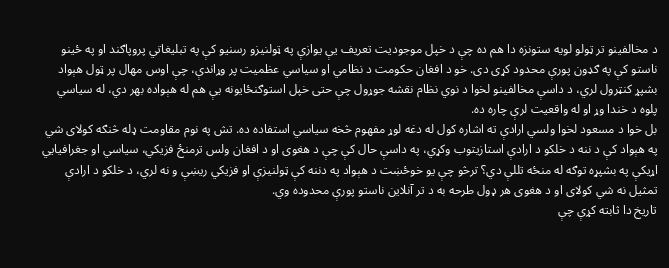د مخالفینو تر ټولو لویه ستونزه دا هم ده چې د خپل موجودیت تعریف یې یوازې په ټولنیزو رسنیو کې په تبلیغاتي پروپاګند او په ځینو ناستو کې په ګډون پورې محدود کړی دی. خو د افغان حکومت د نظامي او سیاسي عظمیت پر وړاندې، چې اوس مهال پر ټول هېواد بشپړ کنټرول لري، د داسې مخالفینو لخوا د نوي نظام نقشه جوړول چې حتی خپل استوګنځایونه یې هم له هېواده بهر دي، له سیاسي پلوه د خندا وړ او له واقعیت لرې چاره ده.
بل خوا د مسعود لخوا ولسي ارادې ته اشاره کول له دغه لوړ مفهوم څخه سیاسي استفاده ده. تش په نوم مقاومت ډله څنګه کولای شي په هېواد کې د ننه د خلکو د ارادې استازیتوب وکړي، په داسې حال کې چې د هغوی او د افغان ولس ترمنځ فزیکي، سیاسي او جغرافیایي اړیکې په بشپړه توګه له منځه تللې دي؟ ترڅو چې یو خوځښت د هېواد په دننه کې ټولنیزې او فزیکي ریښې و نه لري، د خلکو د ارادې تمثیل نه شي کولای او د هغوی هر ډول طرحه به د تر آنلاین ناستو پورې محدوده وي.
تاریخ دا ثابته کړې چې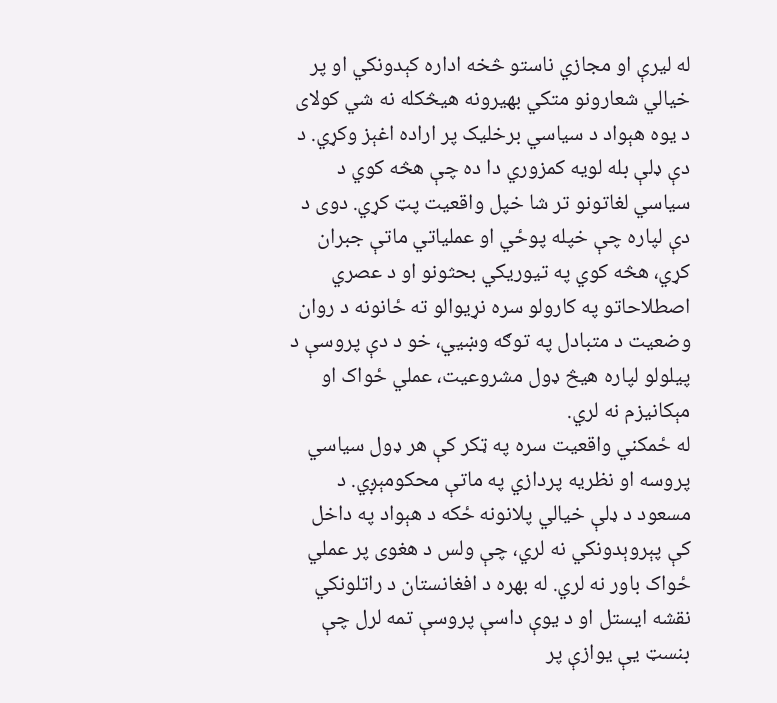له لیرې او مجازي ناستو څخه اداره کېدونکي او پر خیالي شعارونو متکي بهیرونه هیڅکله نه شي کولای د یوه هېواد د سیاسي برخلیک پر اراده اغېز وکړي. د دې ډلې بله لویه کمزوري دا ده چې هڅه کوي د سیاسي لغاتونو تر شا خپل واقعیت پټ کړي. دوی د دې لپاره چې خپله پوځي او عملیاتي ماتې جبران کړي، هڅه کوي په تیوریکي بحثونو او د عصري اصطلاحاتو په کارولو سره نړیوالو ته ځانونه د روان وضعیت د متبادل په توګه وښيي، خو د دې پروسې د پیلولو لپاره هیڅ ډول مشروعیت، عملي ځواک او مېکانیزم نه لري.
له ځمکني واقعیت سره په ټکر کې هر ډول سیاسي پروسه او نظریه پردازي په ماتې محکومېږي. د مسعود د ډلې خیالي پلانونه ځکه د هېواد په داخل کې پېروېدونکي نه لري، چې ولس د هغوی پر عملي ځواک باور نه لري. له بهره د افغانستان د راتلونکي نقشه ایستل او د یوې داسې پروسې تمه لرل چې بنسټ یې یوازې پر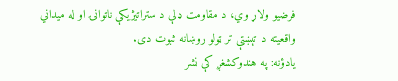فرضیو ولاړ وي، د مقاومت ډلې د ستراتیژیکې ناتوانۍ او له میداني واقعیته د تېښتې تر ټولو روښانه ثبوت دی.
یادؤنه: په هندوکشغږ کې نشر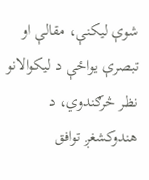شوې لیکنې، مقالې او تبصرې یواځې د لیکوالانو نظر څرګندوي، د هندوکشغږ توافق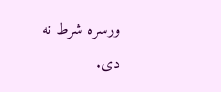ورسره شرط نه دی.